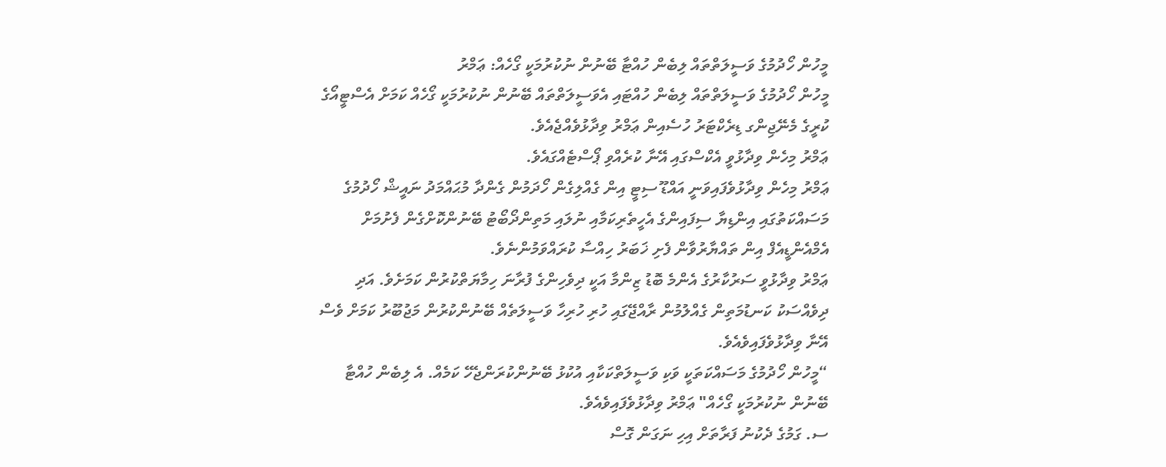މީހުން ހޯދުމުގެ ވަސީލަތްތައް ލިބެން ހުއްޓާ ބޭނުން ނުކުރުމަކީ ގޯހެއް: ޢަމްރު
މީހުން ހޯދުމުގެ ވަސީލަތްތައް ލިބެން ހުއްޓައި އެވަސީލަތްތައް ބޭނުން ނުކުރުމަކީ ގޯހެއް ކަމަށް އެސްޓީއޯގެ ކުރީގެ މެނޭޖިންގ ޑިރެކްޓަރު ހުސެއިން ޢަމްރު ވިދާޅުވެއްޖެއެވެ.
ޢަމްރު މިހެން ވިދާޅުވީ އެކްސްގައި އޭނާ ކުރެއްވި ޕޯސްޓެއްގައެވެ.
ޢަމްރު މިހެން ވިދާޅުވެފައިވަނީ އައްޑޫ ސިޓީ އިން ގެއްލިގެން ހޯދަމުން ގެންދާ މުޙައްމަދު ނައީޝް ހޯދުމުގެ މަސައްކަތުގައި އިންޑިޔާ ސިފައިންގެ އެހީތެރިކަމާއި ނުލައި މަތިންދޯބޯޓު ބޭނުންކޮށްގެން ފެށުމަށް އެމްއެންޑީއެފް އިން ތައްޔާރުވާން ފެށި ޚަބަރު ހިއްސާ ކުރައްވަމުންނެވެ.
ޢަމްރު ވިދާޅުވީ ސަރުކާރުގެ އެންމެ ބޮޑު ޒިންމާ އަކީ ދިވެހިންގެ ފުރާނަ ހިމާޔަތްކުރުން ކަމަށެވެ. އަދި ދިވެއްސަކު ކަނޑުމަތިން ގެއްލުމުން ރާއްޖޭގައި ހުރި ހުރިހާ ވަސީލަތެއް ބޭނުންކުރުން މަޖުބޫރު ކަމަށް ވެސް އޭނާ ވިދާޅުވެފައިވެއެވެ.
“މީހުން ހޯދުމުގެ މަސައްކަތަކީ ވަކި ވަސީލަތްކަކާއި އުކުޅު ބޭނުންކުރަންޖެހޭ ކަމެއް. އެ ލިބެން ހުއްޓާ ބޭނުން ނުކުރުމަކީ ގޯހެއް" ޢަމްރު ވިދާޅުވެފައިވެއެވެ.
ސ. ގަމުގެ ދެކުނު ފަރާތަށް އިހި ނަގަން ގޮސް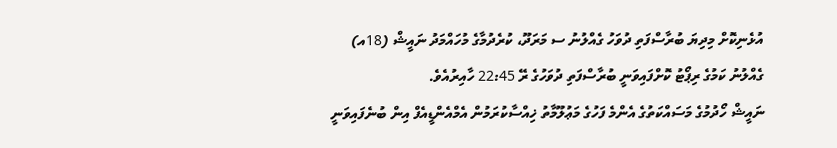އުޅެނިކޮށް މިދިޔަ ބުރާސްފަތި ދުވަހު ގެއްލުނު ސ މަރަދޫ، ކުރެދުމާގެ މުހައްމަދު ނައީޝް (18އ) ގެއްލުނު ކަމުގެ ރިޕޯޓު ކޮށްފައިވަނީ ބުރާސްފަތި ދުވަހުގެ ރޭ 22:45 ހާއިރުއެވެ.
ނައީޝް ހޯދުމުގެ މަސައްކަތުގެ އެންމެ ފަހުގެ މަޢުލޫމާތު ޚިއްސާކުރަމުން އެމްއެންޑީއެފް އިން ބުނެފައިވަނީ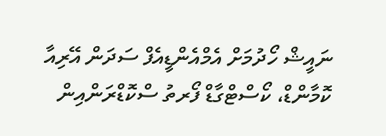ނައީޝް ހޯދުމަށް އެމްއެންޑީއެފް ސަދަން އޭރިއާ ކޮމާންޑް، ކޯސްޓްގާޑް ފޯރތު ސްކޮޑްރަންއިން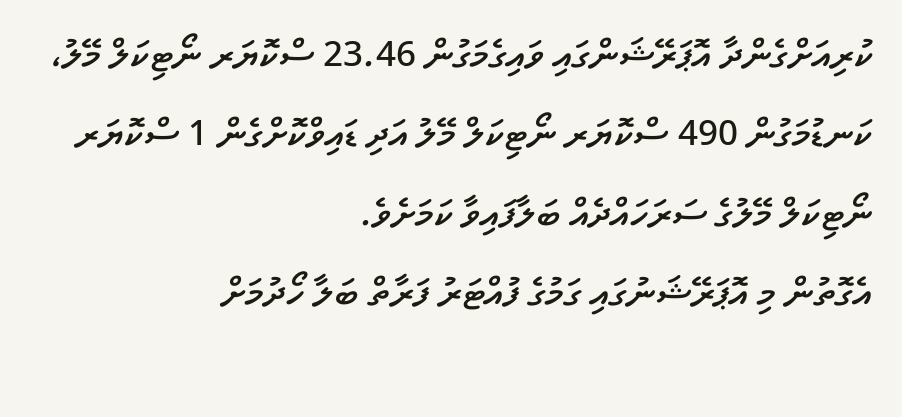ކުރިއަށްގެންދާ އޮޕަރޭޝަންގައި ވައިގެމަގުން 23.46 ސްކޮޔަރ ނޯޓިކަލް މޭލު، ކަނޑުމަގުން 490 ސްކޮޔަރ ނޯޓިކަލް މޭލު އަދި ޑައިވްކޮށްގެން 1 ސްކޮޔަރ ނޯޓިކަލް މޭލުގެ ސަރަހައްދެއް ބަލާފައިވާ ކަމަށެވެ.
އެގޮތުން މި އޮޕަރޭޝަނުގައި ގަމުގެ ފުއްޓަރު ފަރާތް ބަލާ ހޯދުމަށް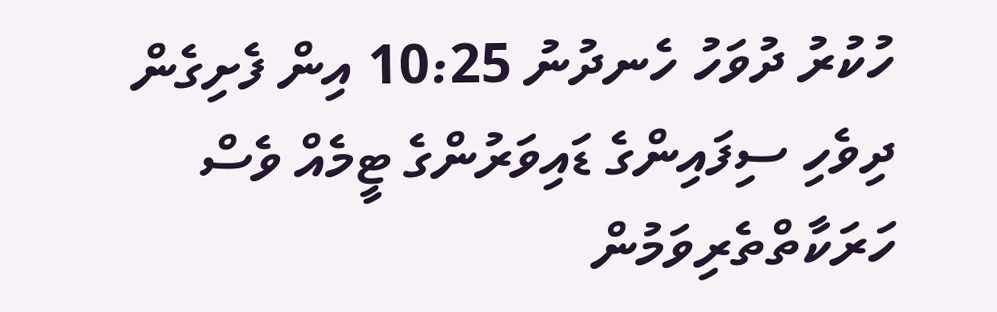ހުކުރު ދުވަހު ހެނދުނު 10:25 އިން ފެށިގެން ދިވެހި ސިފައިންގެ ޑައިވަރުންގެ ޓީމެއް ވެސް ހަރަކާތްތެރިވަމުން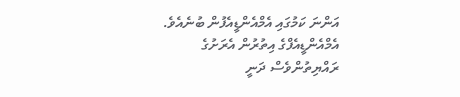އަންނަ ކަމުގައި އެމްއެންޑީއެފުން ބުނެއެވެ.
އެމްއެންޑީއެފްގެ އިތުރުން އެރަށުގެ ރައްޔިތުންވެސް ދަނީ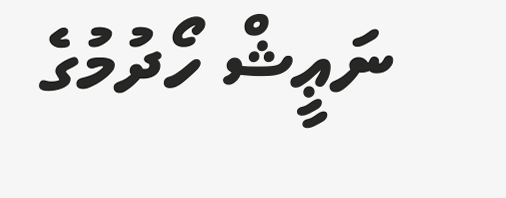ނަޢީޝް ހޯދުމުގެ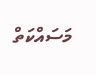މަސައްކަތް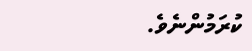ކުރަމުންނެވެ.